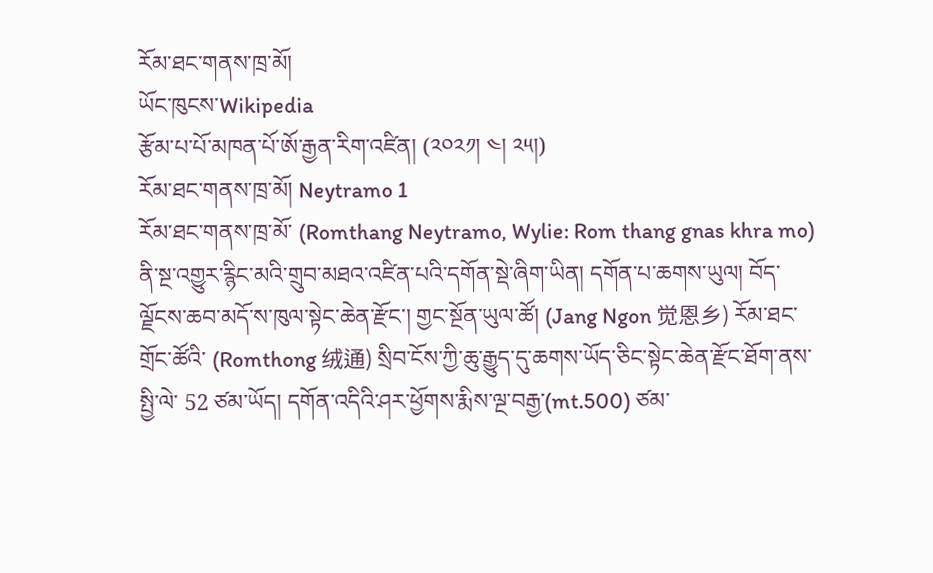རོམ་ཐང་གནས་ཁྲ་མོ།
ཡོང་ཁུངས་Wikipedia
རྩོམ་པ་པོ་མཁན་པོ་ཨོ་རྒྱན་རིག་འཛིན། (༢༠༢༡། ༤། ༢༥།)
ཪོམ་ཐང་གནས་ཁྲ་མོ། Neytramo 1
རོམ་ཐང་གནས་ཁྲ་མོ་ (Romthang Neytramo, Wylie: Rom thang gnas khra mo) ནི་སྔ་འགྱུར་རྙིང་མའི་གྲུབ་མཐའ་འཛིན་པའི་དགོན་སྡེ་ཞིག་ཡིན། དགོན་པ་ཆགས་ཡུལ། བོད་ལྗོངས་ཆབ་མདོ་ས་ཁུལ་སྟེང་ཆེན་རྫོང་། གྱང་སྔོན་ཡུལ་ཚོ། (Jang Ngon 觉恩乡) རོམ་ཐང་གྲོང་ཚོའི་ (Romthong 绒通) སྲིབ་ངོས་ཀྱི་ཆུ་རྒྱུད་དུ་ཆགས་ཡོད་ཅིང་སྟེང་ཆེན་རྫོང་ཐོག་ནས་སྤྱི་ལེ་ 52 ཙམ་ཡོད། དགོན་འདིའི་ཤར་ཕྱོགས་རྨིས་ལྔ་བརྒྱ་(mt.500) ཙམ་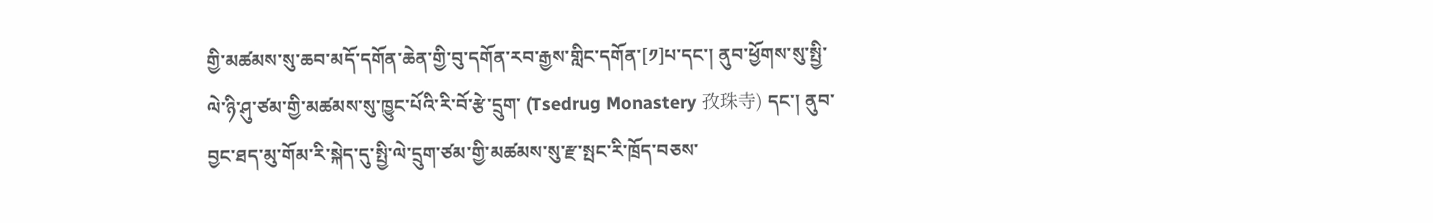གྱི་མཚམས་སུ་ཆབ་མདོ་དགོན་ཆེན་གྱི་བུ་དགོན་རབ་རྒྱས་གླིང་དགོན་[༡]པ་དང་། ནུབ་ཕྱོགས་སུ་སྤྱི་ལེ་ཉི་ཤུ་ཙམ་གྱི་མཚམས་སུ་ཁྱུང་པོའི་རི་བོ་རྩེ་དྲུག་ (Tsedrug Monastery 孜珠寺) དང་། ནུབ་བྱང་ཐད་མུ་གོམ་རི་སྐེད་དུ་སྤྱི་ལེ་དྲུག་ཙམ་གྱི་མཚམས་སུ་རྫ་སྤང་རི་ཁྲོད་བཅས་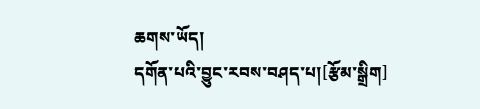ཆགས་ཡོད།
དགོན་པའི་བྱུང་རབས་བཤད་པ།[རྩོམ་སྒྲིག]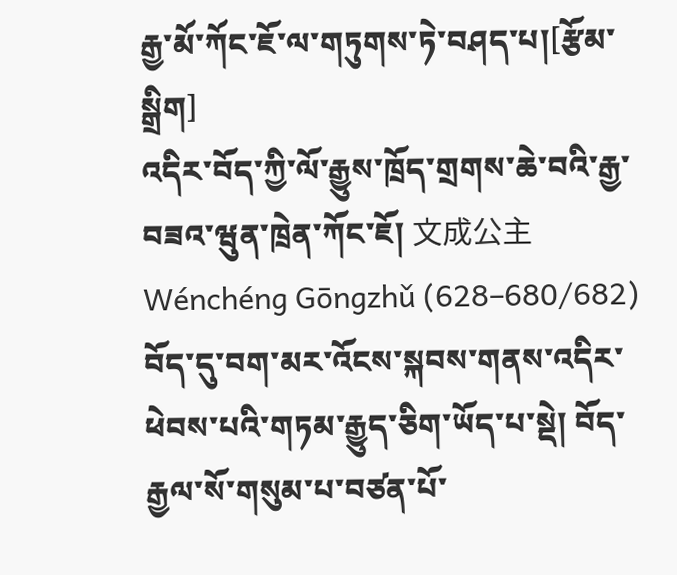རྒྱ་མོ་ཀོང་ཇོ་ལ་གཏུགས་ཏེ་བཤད་པ།[རྩོམ་སྒྲིག]
འདིར་བོད་ཀྱི་ལོ་རྒྱུས་ཁྲོད་གྲགས་ཆེ་བའི་རྒྱ་བཟའ་ཝུན་ཁྲེན་ཀོང་ཇོ། 文成公主Wénchéng Gōngzhǔ (628–680/682) བོད་དུ་བག་མར་འོངས་སྐབས་གནས་འདིར་ཕེབས་པའི་གཏམ་རྒྱུད་ཅིག་ཡོད་པ་སྡེ། བོད་རྒྱལ་སོ་གསུམ་པ་བཙན་པོ་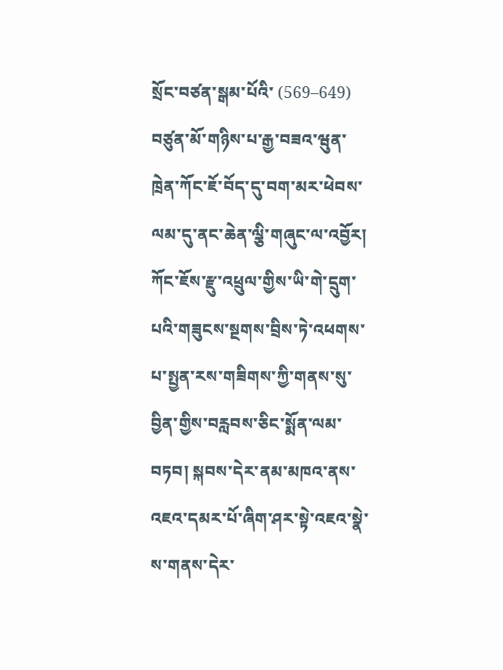སྲོང་བཙན་སྒམ་པོའི་ (569–649) བཙུན་མོ་གཉིས་པ་རྒྱ་བཟའ་ཝུན་ཁྲེན་ཀོང་ཇོ་བོད་དུ་བག་མར་ཕེབས་ལམ་དུ་ནང་ཆེན་ལྕི་གཞུང་ལ་འབྱོར། ཀོང་ཇོས་རྫུ་འཕྲུལ་གྱིས་ཡི་གེ་དྲུག་པའི་གཟུངས་སྔགས་བྲིས་ཏེ་འཕགས་པ་སྤྱན་རས་གཟིགས་ཀྱི་གནས་སུ་བྱིན་གྱིས་བརླབས་ཅིང་སྨོན་ལམ་བཏབ། སྐབས་དེར་ནམ་མཁའ་ནས་འཇའ་དམར་པོ་ཞིག་ཤར་སྟེ་འཇའ་སྣེ་ས་གནས་དེར་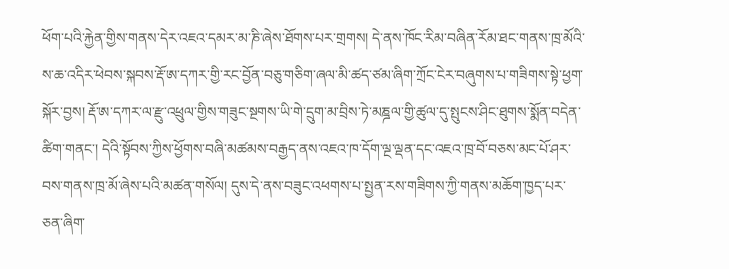ཕོག་པའི་རྐྱེན་གྱིས་གནས་དེར་འཇའ་དམར་མ་ཎི་ཞེས་ཐོགས་པར་གྲགས། དེ་ནས་ཁོང་རིམ་བཞིན་རོམ་ཐང་གནས་ཁྲ་མོའི་ས་ཆ་འདིར་ཕེབས་སྐབས་རྡོ་ཨ་དཀར་གྱི་རང་བྱོན་བཅུ་གཅིག་ཞལ་མི་ཚད་ཙམ་ཞིག་ཀྲོང་ངེར་བཞུགས་པ་གཟིགས་སྟེ་ཕྱག་སྐོར་བྱས། རྡོ་ཨ་དཀར་ལ་རྫུ་འཕྲུལ་གྱིས་གཟུང་སྔགས་ཡི་གེ་དྲུག་མ་བྲིས་ཏེ་མཎྜལ་གྱི་ཚུལ་དུ་སྤུངས་ཤིང་ཐུགས་སྨོན་བདེན་ཚིག་གནང་། དེའི་སྟོབས་ཀྱིས་ཕྱོགས་བཞི་མཚམས་བརྒྱད་ནས་འཇའ་ཁ་དོག་ལྔ་ལྡན་དང་འཇའ་ཁྲ་བོ་བཅས་མང་པོ་ཤར་བས་གནས་ཁྲ་མོ་ཞེས་པའི་མཚན་གསོལ། དུས་དེ་ནས་བཟུང་འཕགས་པ་སྤྱན་རས་གཟིགས་ཀྱི་གནས་མཆོག་ཁྱད་པར་ཅན་ཞིག་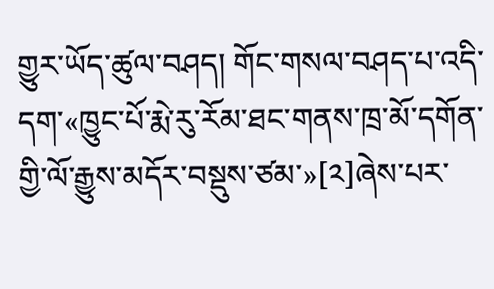གྱུར་ཡོད་ཚུལ་བཤད། གོང་གསལ་བཤད་པ་འདི་དག་«ཁྱུང་པོ་རྨེ་རུ་རོམ་ཐང་གནས་ཁྲ་མོ་དགོན་གྱི་ལོ་རྒྱུས་མདོར་བསྡུས་ཙམ་»[༢]ཞེས་པར་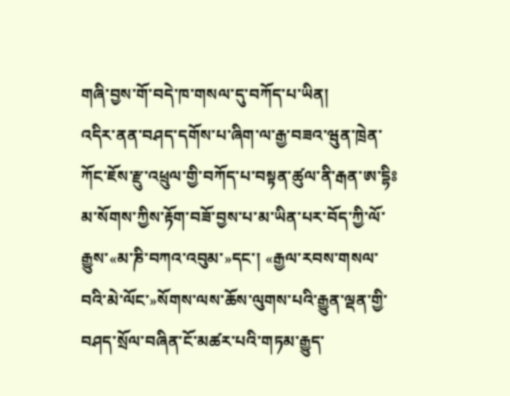གཞི་བྱས་གོ་བདེ་ཁ་གསལ་དུ་བཀོད་པ་ཡིན།
འདིར་ནན་བཤད་དགོས་པ་ཞིག་ལ་རྒྱ་བཟའ་ཝུན་ཁྲེན་ཀོང་ཇོས་རྫུ་འཕྲུལ་གྱི་བཀོད་པ་བསྟན་ཚུལ་ནི་རྒན་ཨ་དྷིཿམ་སོགས་ཀྱིས་རྟོག་བཟོ་བྱས་པ་མ་ཡིན་པར་བོད་ཀྱི་ལོ་རྒྱུས་«མ་ཎི་བཀའ་འབུམ་»དང་། «རྒྱལ་རབས་གསལ་བའི་མེ་ལོང་»སོགས་ལས་ཆོས་ལུགས་པའི་རྒྱུན་ལྡན་གྱི་བཤད་སྲོལ་བཞིན་ངོ་མཚར་པའི་གཏམ་རྒྱུད་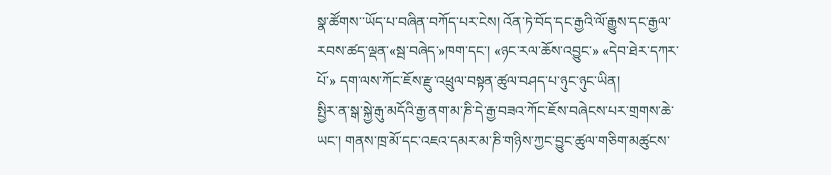སྣ་ཚོགས་་ཡོད་པ་བཞིན་བཀོད་པར་ངེས། འོན་ཏེ་བོད་དང་རྒྱའི་ལོ་རྒྱུས་དང་རྒྱལ་རབས་ཚད་ལྡན་«སྦ་བཞེད་»ཁག་དང་། «ཉང་རལ་ཆོས་འབྱུང་» «དེབ་ཐེར་དཀར་པོ་» དག་ལས་ཀོང་ཇོས་རྫུ་འཕྲུལ་བསྟན་ཚུལ་བཤད་པ་ཉུང་ཉུང་ཡིན།
སྤྱིར་ན་སྒ་སྐྱེ་རྒུ་མདོའི་རྒྱ་ནག་མ་ཎི་དེ་རྒྱ་བཟའ་ཀོང་ཇོས་བཞེངས་པར་གྲགས་ཆེ་ཡང་། གནས་ཁྲ་མོ་དང་འཇའ་དམར་མ་ཎི་གཉིས་ཀྱང་བྱུང་ཚུལ་གཅིག་མཚུངས་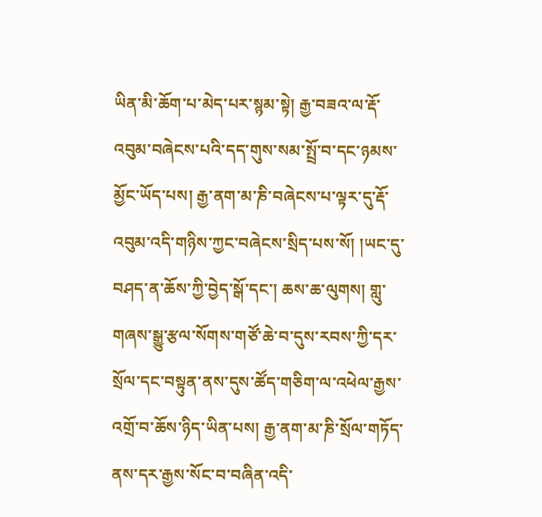ཡིན་མི་ཆོག་པ་མེད་པར་སྙམ་སྟེ། རྒྱ་བཟའ་ལ་རྡོ་འབུམ་བཞེངས་པའི་དད་གུས་སམ་སྤྲོ་བ་དང་ཉམས་མྱོང་ཡོད་པས། རྒྱ་ནག་མ་ཎི་བཞེངས་པ་ལྟར་དུ་རྡོ་འབུམ་འདི་གཉིས་ཀྱང་བཞེངས་སྲིད་པས་སོ། །ཡང་དུ་བཤད་ན་ཆོས་ཀྱི་བྱེད་སྒོ་དང་། ཆས་ཆ་ལུགས། གླུ་གཞས་སྒྱུ་རྩལ་སོགས་གཙོ་ཆེ་བ་དུས་རབས་ཀྱི་དར་སྲོལ་དང་བསྟུན་ནས་དུས་ཚོད་གཅིག་ལ་འཕེལ་རྒྱས་འགྲོ་བ་ཆོས་ཉིད་ཡིན་པས། རྒྱ་ནག་མ་ཎི་སྲོལ་གཏོད་ནས་དར་རྒྱས་སོང་བ་བཞིན་འདི་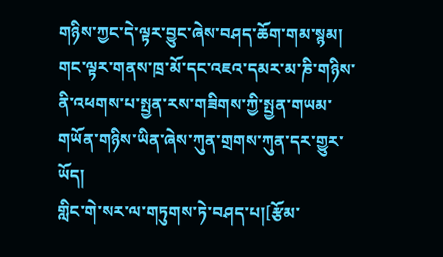གཉིས་ཀྱང་དེ་ལྟར་བྱུང་ཞེས་བཤད་ཆོག་གམ་སྙམ། གང་ལྟར་གནས་ཁྲ་མོ་དང་འཇའ་དམར་མ་ཎི་གཉིས་ནི་འཕགས་པ་སྤྱན་རས་གཟིགས་ཀྱི་སྤྱན་གཡམ་གཡོན་གཉིས་ཡིན་ཞེས་ཀུན་གྲགས་ཀུན་དར་གྱུར་ཡོད།
གླིང་གེ་སར་ལ་གཏུགས་ཏེ་བཤད་པ།[རྩོམ་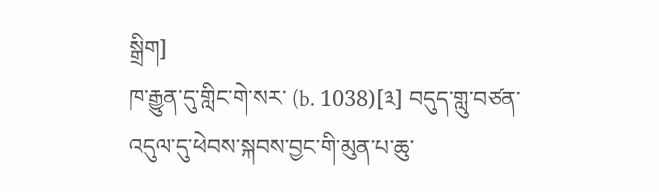སྒྲིག]
ཁ་རྒྱུན་དུ་གླིང་གེ་སར་ (b. 1038)[༣] བདུད་གླུ་བཙན་འདུལ་དུ་ཕེབས་སྐབས་བྱང་གི་མུན་པ་ཆུ་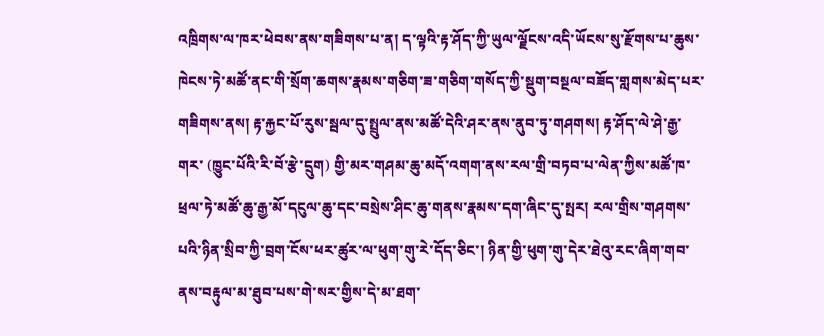འཁྲིགས་ལ་ཁར་ཕེབས་ནས་གཟིགས་པ་ན། ད་ལྟའི་རྟ་ཤོད་ཀྱི་ཡུལ་ལྗོངས་འདི་ཡོངས་སུ་རྫོགས་པ་ཆུས་ཁེངས་ཏེ་མཚོ་ནང་གི་སྲོག་ཆགས་རྣམས་གཅིག་ཟ་གཅིག་གསོད་ཀྱི་སྡུག་བསྔལ་བཟོད་གླགས་མེད་པར་གཟིགས་ནས། རྟ་རྐྱང་པོ་རུས་སྦལ་དུ་སྤྲུལ་ནས་མཚོ་དེའི་ཤར་ནས་ནུབ་ཏུ་གཤགས། རྟ་ཤོད་ལེ་ཤེ་རྒྱ་གར་ (ཁྱུང་པོའི་རི་བོ་རྩེ་དྲུག) གྱི་མར་གཤམ་ཆུ་མདོ་འགག་ནས་རལ་གྲི་བཏབ་པ་ལེན་ཀྱིས་མཚོ་ཁ་ཕྲལ་ཏེ་མཚོ་ཆུ་རྒྱ་མོ་དངུལ་ཆུ་དང་བསྲེས་ཤིང་ཆུ་གནས་རྣམས་དག་ཞིང་དུ་སྤར། རལ་གྲིས་གཤགས་པའི་ཉིན་སྲིབ་ཀྱི་བྲག་ངོས་ཕར་ཚུར་ལ་ཕུག་གུ་རེ་དོད་ཅིང་། ཉིན་གྱི་ཕུག་གུ་དེར་ཐེའུ་རང་ཞིག་གབ་ནས་བརྟུལ་མ་ཐུབ་པས་གེ་སར་གྱིས་དེ་མ་ཐག་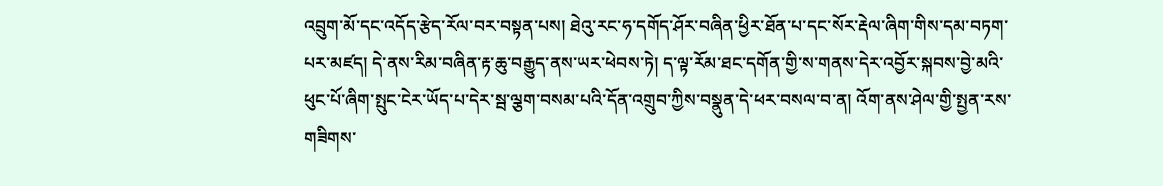འབྲུག་མོ་དང་འདོད་རྩེད་རོལ་བར་བསྟན་པས། ཐེའུ་རང་ཧ་དགོད་ཤོར་བཞིན་ཕྱིར་ཐོན་པ་དང་སོར་རྡེལ་ཞིག་གིས་དམ་བཏག་པར་མཛད། དེ་ནས་རིམ་བཞིན་རྟ་ཆུ་བརྒྱུད་ནས་ཡར་ཕེབས་ཏེ། ད་ལྟ་རོམ་ཐང་དགོན་གྱི་ས་གནས་དེར་འབྱོར་སྐབས་བྱེ་མའི་ཕུང་པོ་ཞིག་སྤུང་ངེར་ཡོད་པ་དེར་སྦ་ལྕག་བསམ་པའི་དོན་འགྲུབ་ཀྱིས་བསྣུན་དེ་ཕར་བསལ་བ་ན། འོག་ནས་ཤེལ་གྱི་སྤྱན་རས་གཟིགས་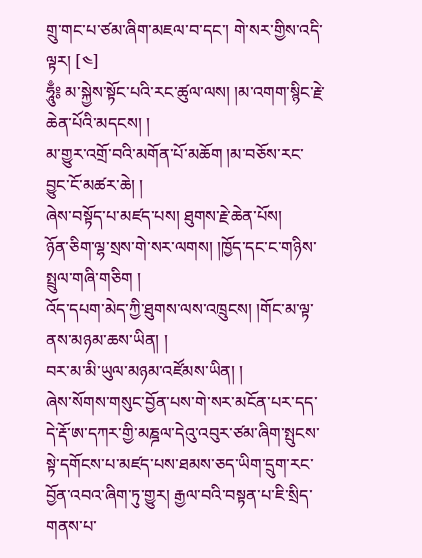གྲུ་གང་པ་ཙམ་ཞིག་མཇལ་བ་དང་། གེ་སར་གྱིས་འདི་ལྟར། [༤]
ཧཱུྃ༔ མ་སྐྱེས་སྟོང་པའི་རང་ཚུལ་ལས། །མ་འགག་སྙིང་རྗེ་ཆེན་པོའི་མདངས། །
མ་གྱུར་འགྲོ་བའི་མགོན་པོ་མཆོག །མ་བཅོས་རང་བྱུང་ངོ་མཚར་ཆེ། །
ཞེས་བསྟོད་པ་མཛད་པས། ཐུགས་རྗེ་ཆེན་པོས།
ཉོན་ཅིག་ལྷ་སྲས་གེ་སར་ལགས། །ཁྱོད་དང་ང་གཉིས་སྤྲུལ་གཞི་གཅིག །
འོད་དཔག་མེད་ཀྱི་ཐུགས་ལས་འཁྲུངས། །གོང་མ་ལྟ་ནས་མཉམ་ཆས་ཡིན། །
བར་མ་མི་ཡུལ་མཉམ་འཛོམས་ཡིན། །
ཞེས་སོགས་གསུང་བྱོན་པས་གེ་སར་མངོན་པར་དད་དེ་རྡོ་ཨ་དཀར་གྱི་མཎྜལ་དེའུ་འབུར་ཙམ་ཞིག་སྤུངས་སྟེ་དགོངས་པ་མཛད་པས་ཐམས་ཅད་ཡིག་དྲུག་རང་བྱོན་འབའ་ཞིག་ཏུ་གྱུར། རྒྱལ་བའི་བསྟན་པ་ཇི་སྲིད་གནས་པ་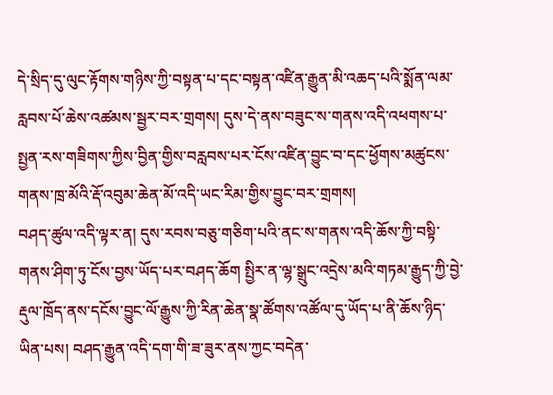དེ་སྲིད་དུ་ལུང་རྟོགས་གཉིས་ཀྱི་བསྟན་པ་དང་བསྟན་འཛིན་རྒྱུན་མི་འཆད་པའི་སྨོན་ལམ་རླབས་པོ་ཆེས་འཚམས་སྦྱར་བར་གྲགས། དུས་དེ་ནས་བཟུང་ས་གནས་འདི་འཕགས་པ་སྤྱན་རས་གཟིགས་ཀྱིས་བྱིན་གྱིས་བརླབས་པར་ངོས་འཛིན་བྱུང་བ་དང་ཕྱོགས་མཚུངས་གནས་ཁྲ་མོའི་རྡོ་འབུམ་ཆེན་མོ་འདི་ཡང་རིམ་གྱིས་བྱུང་བར་གྲགས།
བཤད་ཚུལ་འདི་ལྟར་ན། དུས་རབས་བཅུ་གཅིག་པའི་ནང་ས་གནས་འདི་ཆོས་ཀྱི་བསྟི་གནས་ཤིག་ཏུ་ངོས་བྱས་ཡོད་པར་བཤད་ཆོག སྤྱིར་ན་ལྷ་སྒྲུང་འདྲེས་མའི་གཏམ་རྒྱུད་ཀྱི་བྱེ་རྡུལ་ཁྲོད་ནས་དངོས་བྱུང་ལོ་རྒྱུས་ཀྱི་རིན་ཆེན་སྣ་ཚོགས་འཚོལ་དུ་ཡོད་པ་ནི་ཆོས་ཉིད་ཡིན་པས། བཤད་རྒྱུན་འདི་དག་གི་ཟ་ཟུར་ནས་ཀྱང་བདེན་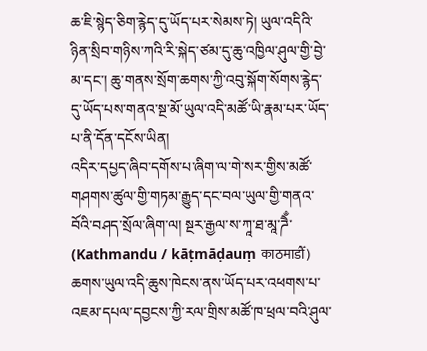ཆ་ཇི་སྙེད་ཅིག་རྙེད་དུ་ཡོད་པར་སེམས་ཏེ། ཡུལ་འདིའི་ཉིན་སྲིབ་གཉིས་ཀའི་རི་སྐེད་ཙམ་དུ་ཆུ་འཁྱིལ་ཤུལ་གྱི་བྱེ་མ་དང་། ཆུ་གནས་སྲོག་ཆགས་ཀྱི་འབུ་སྐོག་སོགས་རྙེད་དུ་ཡོད་པས་གནའ་སྔ་མོ་ཡུལ་འདི་མཚོ་ཡི་རྣམ་པར་ཡོད་པ་ནི་དོན་དངོས་ཡིན།
འདིར་དཔྱད་ཞིབ་དགོས་པ་ཞིག་ལ་གེ་སར་གྱིས་མཚོ་གཤགས་ཚུལ་གྱི་གཏམ་རྒྱུད་དང་བལ་ཡུལ་གྱི་གནའ་བོའི་བཤད་སྲོལ་ཞིག་ལ། སྔར་རྒྱལ་ས་ཀཱ་ཐ་མཱ་ཌཻྃ་ (Kathmandu / kāṭmāḍauṃ काठमाडौँ) ཆགས་ཡུལ་འདི་ཆུས་ཁེངས་ནས་ཡོད་པར་འཕགས་པ་འཇམ་དཔལ་དབྱངས་ཀྱི་རལ་གྲིས་མཚོ་ཁ་ཕྲལ་བའི་ཤུལ་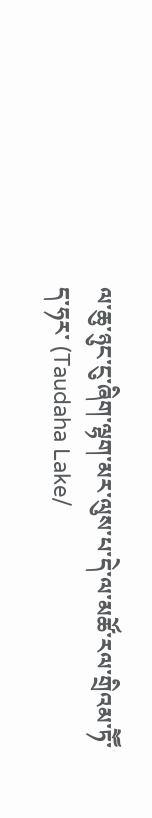ལ་ཆུ་ཉུང་ངུ་ཞིག་ལྷག་མར་ལུས་པ་དེ་ལ་མཚོ་རལ་གྲིའམ་ཏཽ་ད་ཧར་ (Taudaha Lake/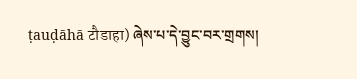ṭauḍāhā टौडाहा) ཞེས་པ་དེ་བྱུང་བར་གྲགས།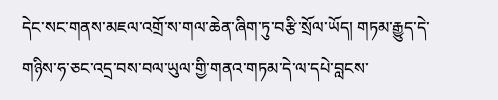དེང་སང་གནས་མཇལ་འགྲོ་ས་གལ་ཆེན་ཞིག་ཏུ་བརྩི་སྲོལ་ཡོད། གཏམ་རྒྱུད་དེ་གཉིས་ཧ་ཅང་འདྲ་བས་བལ་ཡུལ་གྱི་གནའ་གཏམ་དེ་ལ་དཔེ་བླངས་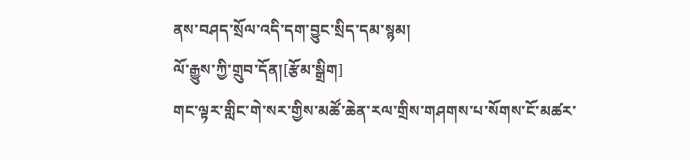ནས་བཤད་སྲོལ་འདི་དག་བྱུང་སྲིད་དམ་སྙམ།
ལོ་རྒྱུས་ཀྱི་གྲུབ་དོན།[རྩོམ་སྒྲིག]
གང་ལྟར་གླིང་གེ་སར་གྱིས་མཚོ་ཆེན་རལ་གྲིས་གཤགས་པ་སོགས་ངོ་མཚར་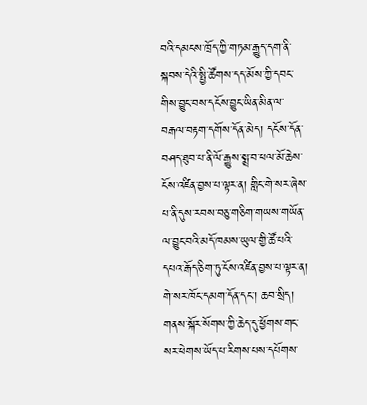བའི་དམངས་ཁྲོད་ཀྱི་གཏམ་རྒྱུད་དག་ནི་སྐབས་དེའི་སྤྱི་ཚོགས་དད་མོས་ཀྱི་དབང་གིས་བྱུང་བས་དངོས་བྱུང་ཡིན་མིན་ལ་བརྒལ་བརྟག་དགོས་དོན་མེད། དངོས་དོན་བཤད་ཐུབ་པ་ནི་ལོ་རྒྱུས་སྨྲ་བ་ཕལ་མོ་ཆེས་ངོས་འཛིན་བྱས་པ་ལྟར་ན། གླིང་གེ་སར་ཞེས་པ་ནི་དུས་རབས་བཅུ་གཅིག་གཡས་གཡོན་ལ་བྱུང་བའི་མདོ་ཁམས་ཡུལ་གྱི་ཚོ་པའི་དཔའ་རྒོད་ཅིག་ཏུ་ངོས་འཛིན་བྱས་པ་ལྟར་ན། གེ་སར་ཁོང་དམག་དོན་དང་། ཆབ་སྲིད། གནས་སྐོར་སོགས་ཀྱི་ཆེད་དུ་ཕྱོགས་གང་སར་ཕེགས་ཡོད་པ་རིགས་པས་དཔོགས་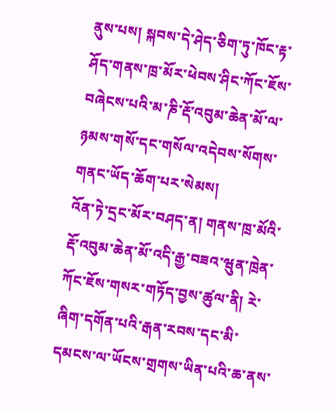ནུས་པས། སྐབས་དེ་ཤེད་ཅིག་ཏུ་ཁོང་རྟ་ཤོད་གནས་ཁྲ་མོར་ཕེབས་ཤིང་ཀོང་ཇོས་བཞེངས་པའི་མ་ཎི་རྡོ་འབུམ་ཆེན་མོ་ལ་ཉམས་གསོ་དང་གསོལ་འདེབས་སོགས་གནང་ཡོད་ཆོག་པར་སེམས།
འོན་ཏེ་དྲང་མོར་བཤད་ན། གནས་ཁྲ་མོའི་རྡོ་འབུམ་ཆེན་མོ་འདི་རྒྱ་བཟའ་ཝུན་ཁྲེན་ཀོང་ཇོས་གསར་གཏོད་བྱས་ཚུལ་ནི། རེ་ཞིག་དགོན་པའི་རྒན་རབས་དང་མི་དམངས་ལ་ཡོངས་གྲགས་ཡིན་པའི་ཆ་ནས་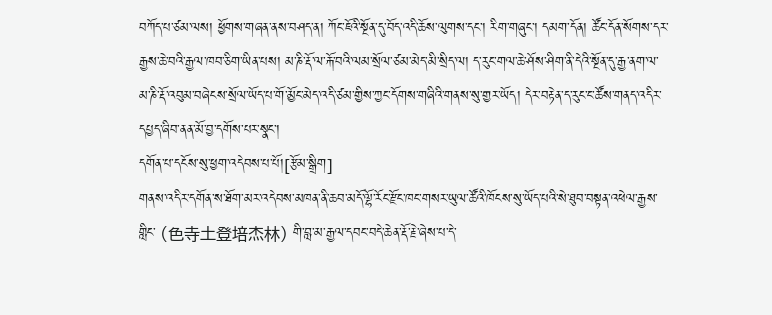བཀོད་པ་ཙམ་ལས། ཕྱོགས་གཞན་ནས་བཤད་ན། ཀོང་ཇོའི་སྔོན་དུ་བོད་འདི་ཆོས་ལུགས་དང་། རིག་གཞུང་། དམག་དོན། ཚོང་དོན་སོགས་དར་རྒྱས་ཆེ་བའི་རྒྱལ་ཁབ་ཅིག་ཡིན་པས། མ་ཎི་རྡོ་ལ་རྐོ་བའི་ལམ་སྲོལ་ཙམ་མེད་མི་སྲིད་ལ། ད་རུང་གལ་ཆེ་ཤོས་ཤིག་ནི་དེའི་སྔོན་དུ་རྒྱ་ནག་ལ་མ་ཎི་རྡོ་འབུམ་བཞེངས་སྲོལ་ཡོད་པ་གོ་མྱོང་མེད་འདི་ཙམ་གྱིས་ཀྱང་དོགས་གཞིའི་གནས་སུ་གྱར་ཡོད། དེར་བརྟེན་ད་རུང་ང་ཚོས་གནད་འདིར་དཔྱད་ཞིབ་ནན་མོ་བྱ་དགོས་པར་སྣང་།
དགོན་པ་དངོས་སུ་ཕྱག་འདེབས་པ་པོ།[རྩོམ་སྒྲིག]
གནས་འདིར་དགོན་ས་ཐོག་མར་འདེབས་མཁན་ནི་ཆབ་མདོ་ལྷོ་རོང་རྫོང་ཁང་གསར་ཡུལ་ཚོའི་ཁོངས་སུ་ཡོད་པའི་སེ་ཐུབ་བསྟན་འཕེལ་རྒྱས་གླིང་ (色寺土登培杰林) གི་བླ་མ་རྒྱལ་དབང་བདེ་ཆེན་རྡོ་རྗེ་ཞེས་པ་དེ་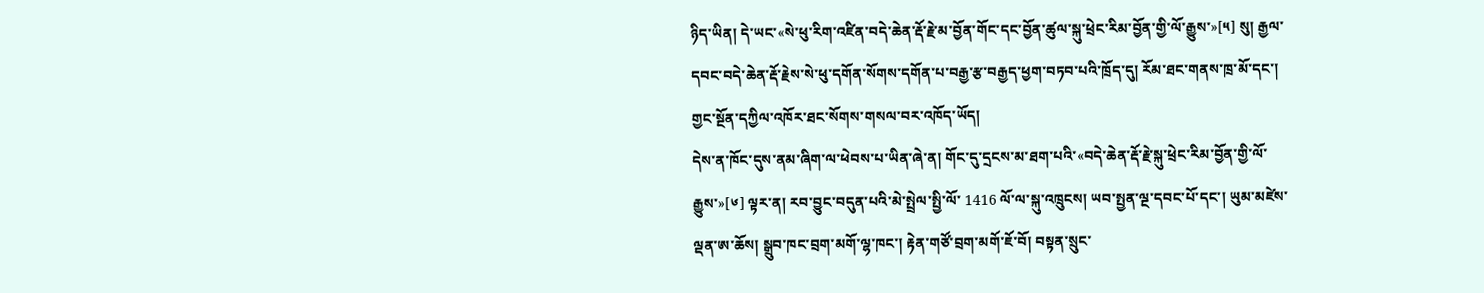ཉིད་ཡིན། དེ་ཡང་«སེ་ཕུ་རིག་འཛིན་བདེ་ཆེན་རྡོ་རྗེ་མ་བྱོན་གོང་དང་བྱོན་ཚུལ་སྐུ་ཕྲེང་རིམ་བྱོན་གྱི་ལོ་རྒྱུས་»[༥] སུ། རྒྱལ་དབང་བདེ་ཆེན་རྡོ་རྗེས་སེ་ཕུ་དགོན་སོགས་དགོན་པ་བརྒྱ་རྩ་བརྒྱད་ཕྱག་བཏབ་པའི་ཁྲོད་དུ། རོམ་ཐང་གནས་ཁྲ་མོ་དང་། གྱང་སྔོན་དཀྱིལ་འཁོར་ཐང་སོགས་གསལ་བར་འཁོད་ཡོད།
དེས་ན་ཁོང་དུས་ནམ་ཞིག་ལ་ཕེབས་པ་ཡིན་ཞེ་ན། གོང་དུ་དྲངས་མ་ཐག་པའི་«བདེ་ཆེན་རྡོ་རྗེ་སྐུ་ཕྲེང་རིམ་བྱོན་གྱི་ལོ་རྒྱུས་»[༦] ལྟར་ན། རབ་བྱུང་བདུན་པའི་མེ་སྤྲེལ་སྤྱི་ལོ་ 1416 ལོ་ལ་སྐུ་འཁྲུངས། ཡབ་སྤྱན་ལྔ་དབང་པོ་དང་། ཡུམ་མཛེས་ལྡན་ཨ་ཆོས། སྒྲུབ་ཁང་བྲག་མགོ་ལྷ་ཁང་། རྟེན་གཙོ་བྲག་མགོ་ཇོ་བོ། བསྟན་སྲུང་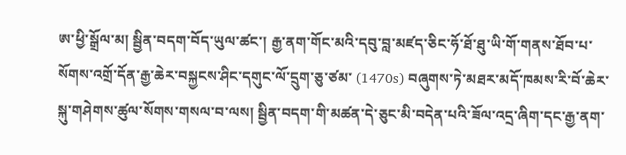ཨ་ཕྱི་སྒྲོལ་མ། སྦྱིན་བདག་བོད་ཡུལ་ཚང་། རྒྱ་ནག་གོང་མའི་དབུ་བླ་མཛད་ཅིང་ཧོ་ཐོ་ཐུ་ཡི་གོ་གནས་ཐོབ་པ་སོགས་འགྲོ་དོན་རྒྱ་ཆེར་བསྐྱངས་ཤིང་དགུང་ལོ་དྲུག་ཅུ་ཙམ་ (1470s) བཞུགས་ཏེ་མཐར་མདོ་ཁམས་རི་བོ་ཆེར་སྐུ་གཤེགས་ཚུལ་སོགས་གསལ་བ་ལས། སྦྱིན་བདག་གི་མཚན་དེ་ཅུང་མི་བདེན་པའི་ཟོལ་འདྲ་ཞིག་དང་རྒྱ་ནག་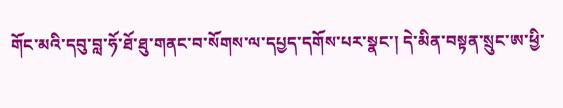གོང་མའི་དབུ་བླ་ཧོ་ཐོ་ཐུ་གནང་བ་སོགས་ལ་དཔྱད་དགོས་པར་སྣང་། དེ་མིན་བསྟན་སྲུང་ཨ་ཕྱི་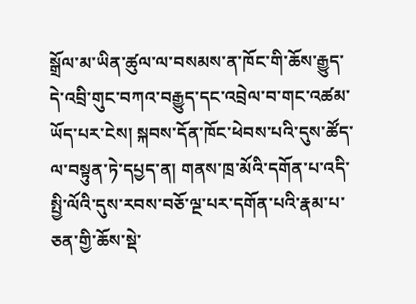སྒྲོལ་མ་ཡིན་ཚུལ་ལ་བསམས་ན་ཁོང་གི་ཆོས་རྒྱུད་དེ་འབྲི་གུང་བཀའ་བརྒྱུད་དང་འབྲེལ་བ་གང་འཚམ་ཡོད་པར་ངེས། སྐབས་དོན་ཁོང་ཕེབས་པའི་དུས་ཚོད་ལ་བསྟུན་ཏེ་དཔྱད་ན། གནས་ཁྲ་མོའི་དགོན་པ་འདི་སྤྱི་ལོའི་དུས་རབས་བཅོ་ལྔ་པར་དགོན་པའི་རྣམ་པ་ཅན་གྱི་ཆོས་སྡེ་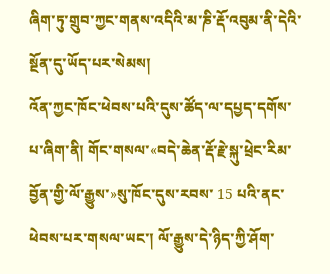ཞིག་ཏུ་གྲུབ་ཀྱང་གནས་འདིའི་མ་ཎི་རྡོ་འབུམ་ནི་དེའི་སྔོན་དུ་ཡོད་པར་སེམས།
འོན་ཀྱང་ཁོང་ཕེབས་པའི་དུས་ཚོད་ལ་དཔྱད་དགོས་པ་ཞིག་ནི། གོང་གསལ་«བདེ་ཆེན་རྡོ་རྗེ་སྐུ་ཕྲེང་རིམ་བྱོན་གྱི་ལོ་རྒྱུས་»སུ་ཁོང་དུས་རབས་ 15 པའི་ནང་ཕེབས་པར་གསལ་ཡང་། ལོ་རྒྱུས་དེ་ཉིད་ཀྱི་ཤོག་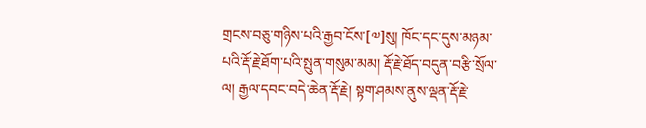གྲངས་བཅུ་གཉིས་པའི་རྒྱབ་ངོས་[༧]སུ། ཁོང་དང་དུས་མཉམ་པའི་རྡོ་རྗེ་ཐོག་པའི་སྤུན་གསུམ་མམ། རྡོ་རྗེ་ཐོད་བདུན་བརྩི་སྲོལ་ལ། རྒྱལ་དབང་བདེ་ཆེན་རྡོ་རྗེ། སྟག་ཤམས་ནུས་ལྡན་རྡོ་རྗེ་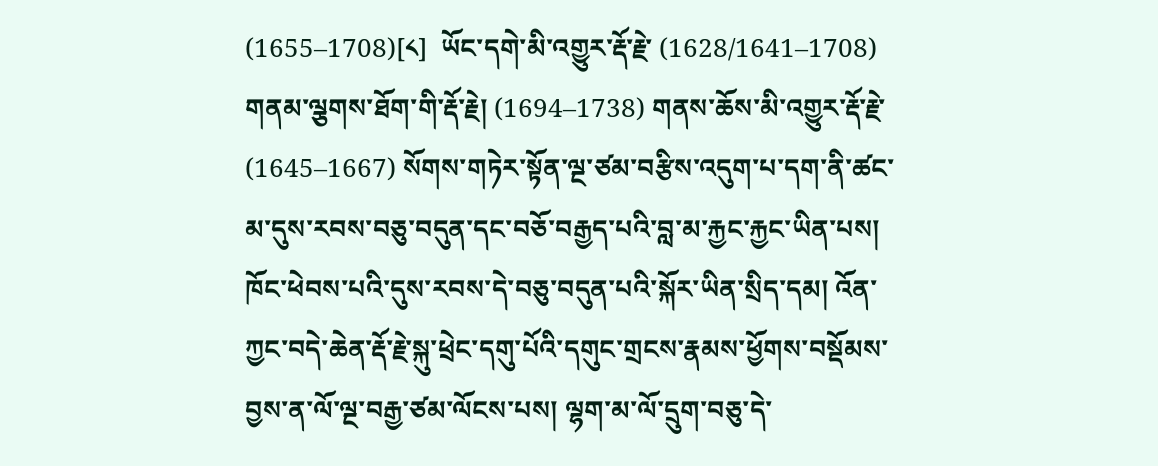(1655–1708)[༨]  ཡོང་དགེ་མི་འགྱུར་རྡོ་རྗེ་ (1628/1641–1708)  གནམ་ལྕགས་ཐོག་གི་རྡོ་རྗེ། (1694–1738) གནས་ཆོས་མི་འགྱུར་རྡོ་རྗེ་ (1645–1667) སོགས་གཏེར་སྟོན་ལྔ་ཙམ་བརྩིས་འདུག་པ་དག་ནི་ཚང་མ་དུས་རབས་བཅུ་བདུན་དང་བཅོ་བརྒྱད་པའི་བླ་མ་རྐྱང་རྐྱང་ཡིན་པས། ཁོང་ཕེབས་པའི་དུས་རབས་དེ་བཅུ་བདུན་པའི་སྐོར་ཡིན་སྲིད་དམ། འོན་ཀྱང་བདེ་ཆེན་རྡོ་རྗེ་སྐུ་ཕྲེང་དགུ་པོའི་དགུང་གྲངས་རྣམས་ཕྱོགས་བསྡོམས་བྱས་ན་ལོ་ལྔ་བརྒྱ་ཙམ་ལོངས་པས། ལྷག་མ་ལོ་དྲུག་བཅུ་དེ་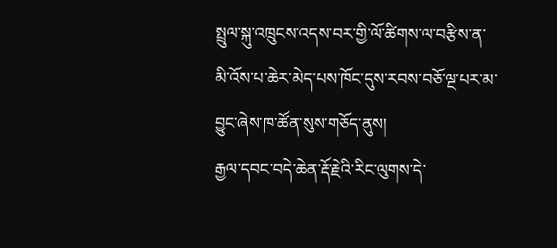སྤྲུལ་སྐུ་འཁྲུངས་འདས་བར་གྱི་ལོ་ཚིགས་ལ་བརྩིས་ན་མི་འོས་པ་ཆེར་མེད་པས་ཁོང་དུས་རབས་བཅོ་ལྔ་པར་མ་བྱུང་ཞེས་ཁ་ཚོན་སུས་གཅོད་ནུས།
རྒྱལ་དབང་བདེ་ཆེན་རྡོ་རྗེའི་རིང་ལུགས་དེ་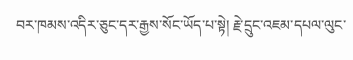བར་ཁམས་འདིར་ཅུང་དར་རྒྱས་སོང་ཡོད་པ་སྟེ། རྗེ་དྲུང་འཇམ་དཔལ་ལུང་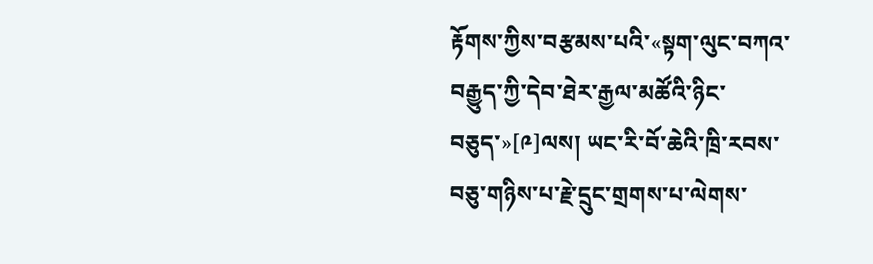རྟོགས་ཀྱིས་བརྩམས་པའི་«སྟག་ལུང་བཀའ་བརྒྱུད་ཀྱི་དེབ་ཐེར་རྒྱལ་མཚོའི་ཉིང་བཅུད་»[༩]ལས། ཡང་རི་བོ་ཆེའི་ཁྲི་རབས་བཅུ་གཉིས་པ་རྗེ་དྲུང་གྲགས་པ་ལེགས་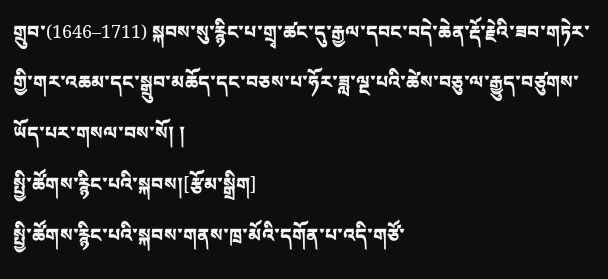གྲུབ་(1646–1711) སྐབས་སུ་རྙིང་པ་གྲྭ་ཚང་དུ་རྒྱལ་དབང་བདེ་ཆེན་རྡོ་རྗེའི་ཟབ་གཏེར་གྱི་གར་འཆམ་དང་སྒྲུབ་མཆོད་དང་བཅས་པ་ཧོར་ཟླ་ལྔ་པའི་ཚེས་བཅུ་ལ་རྒྱུད་བཙུགས་ཡོད་པར་གསལ་བས་སོ། །
སྤྱི་ཚོགས་རྙིང་པའི་སྐབས།[རྩོམ་སྒྲིག]
སྤྱི་ཚོགས་རྙིང་པའི་སྐབས་གནས་ཁྲ་མོའི་དགོན་པ་འདི་གཙོ་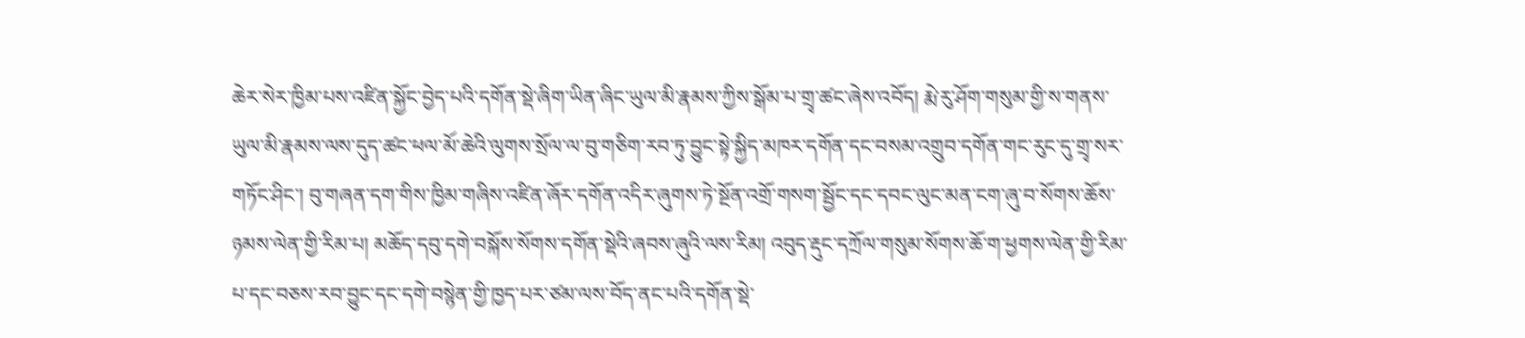ཆེར་སེར་ཁྱིམ་པས་འཛིན་སྐྱོང་བྱེད་པའི་དགོན་སྡེ་ཞིག་ཡིན་ཞིང་ཡུལ་མི་རྣམས་ཀྱིས་སྒོམ་པ་གྲྭ་ཚང་ཞེས་འབོད། རྨེ་རུ་ཤོག་གསུམ་གྱི་ས་གནས་ཡུལ་མི་རྣམས་ལས་དུད་ཚང་ཕལ་མོ་ཆེའི་ལུགས་སྲོལ་ལ་བུ་གཅིག་རབ་ཏུ་བྱུང་སྟེ་སྐྱིད་མཁར་དགོན་དང་བསམ་འགྲུབ་དགོན་གང་རུང་དུ་གྲྭ་སར་གཏོང་ཤིང་། བུ་གཞན་དག་གིས་ཁྱིམ་གཞིས་འཛིན་ཞོར་དགོན་འདིར་ཞུགས་ཏེ་སྔོན་འགྲོ་གསག་སྦྱོང་དང་དབང་ལུང་མན་ངག་ཞུ་བ་སོགས་ཆོས་ཉམས་ལེན་གྱི་རིམ་པ། མཆོད་དབུ་དགེ་བསྐོས་སོགས་དགོན་སྡེའི་ཞབས་ཞུའི་ལས་རིམ། འབུད་རྡུང་དཀྲོལ་གསུམ་སོགས་ཆོ་ག་ཕྱགས་ལེན་གྱི་རིམ་པ་དང་བཅས་རབ་བྱུང་དང་དགེ་བསྙེན་གྱི་ཁྱད་པར་ཙམ་ལས་བོད་ནང་པའི་དགོན་སྡེ་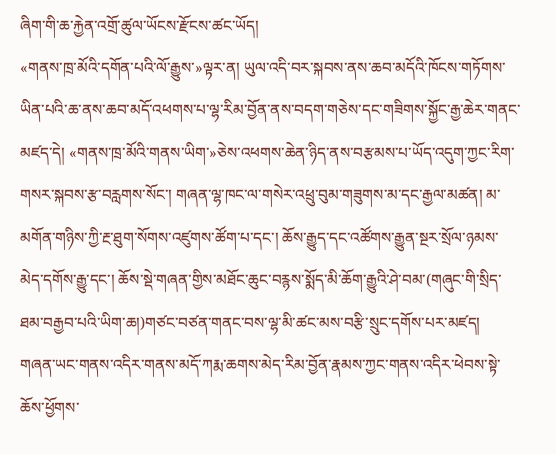ཞིག་གི་ཆ་རྐྱེན་འགྲོ་ཚུལ་ཡོངས་རྫོངས་ཚང་ཡོད།
«གནས་ཁྲ་མོའི་དགོན་པའི་ལོ་རྒྱུས་»ལྟར་ན། ཡུལ་འདི་བར་སྐབས་ནས་ཆབ་མདོའི་ཁོངས་གཏོགས་ཡིན་པའི་ཆ་ནས་ཆབ་མདོ་འཕགས་པ་ལྷ་རིམ་བྱོན་ནས་བདག་གཅེས་དང་གཟིགས་སྐྱོང་རྒྱ་ཆེར་གནང་མཛད་དེ། «གནས་ཁྲ་མོའི་གནས་ཡིག་»ཅེས་འཕགས་ཆེན་ཉིད་ནས་བརྩམས་པ་ཡོད་འདུག་ཀྱང་རིག་གསར་སྐབས་རྩ་བརླགས་སོང་། གཞན་ལྷ་ཁང་ལ་གསེར་འཕྲུ་བུམ་གཟུགས་མ་དང་རྒྱལ་མཚན། མ་མགོན་གཉིས་ཀྱི་རྔ་ཐུག་སོགས་འཛུགས་ཚོག་པ་དང་། ཆོས་རྒྱུད་དང་འཚོགས་རྒྱུན་སྔར་སྲོལ་ཉམས་མེད་དགོས་རྒྱུ་དང་། ཆོས་སྡེ་གཞན་གྱིས་མཐོང་ཆུང་བརྙས་སྨོད་མི་ཆོག་རྒྱུའི་ཤེ་བམ་(གཞུང་གི་སྲིད་ཐམ་བརྒྱབ་པའི་ཡིག་ཆ།)གཙང་བཙན་གནང་བས་ལྷ་མི་ཚང་མས་བརྩི་སྲུང་དགོས་པར་མཛད།
གཞན་ཡང་གནས་འདིར་གནས་མདོ་ཀརྨ་ཆགས་མེད་རིམ་བྱོན་རྣམས་ཀྱང་གནས་འདིར་ཕེབས་སྟེ་ཆོས་ཕྱོགས་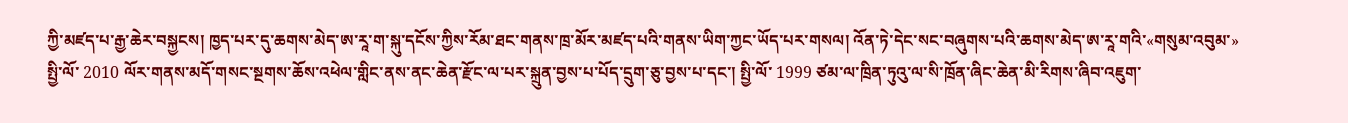ཀྱི་མཛད་པ་རྒྱ་ཆེར་བསྐྱངས། ཁྱད་པར་དུ་ཆགས་མེད་ཨ་རཱ་ག་སྐུ་དངོས་ཀྱིས་རོམ་ཐང་གནས་ཁྲ་མོར་མཛད་པའི་གནས་ཡིག་ཀྱང་ཡོད་པར་གསལ། འོན་ཏེ་དེང་སང་བཞུགས་པའི་ཆགས་མེད་ཨ་རཱ་གའི་«གསུམ་འབུམ་» སྤྱི་ལོ་ 2010 ལོར་གནས་མདོ་གསང་སྔགས་ཆོས་འཕེལ་གླིང་ནས་ནང་ཆེན་རྫོང་ལ་པར་སྐྲུན་བྱས་པ་པོད་དྲུག་ཅུ་བྱས་པ་དང་། སྤྱི་ལོ་ 1999 ཙམ་ལ་ཁྲིན་ཏུའུ་ལ་སི་ཁྲོན་ཞིང་ཆེན་མི་རིགས་ཞིབ་འཇུག་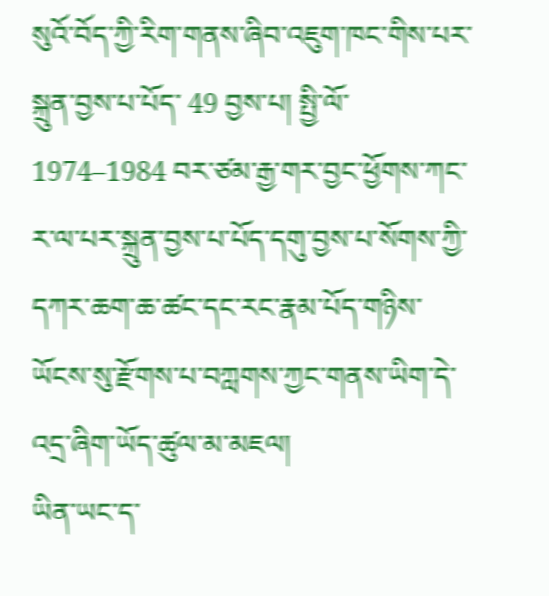སུའོ་བོད་ཀྱི་རིག་གནས་ཞིབ་འཇུག་ཁང་གིས་པར་སྐྲུན་བྱས་པ་པོད་ 49 བྱས་པ། སྤྱི་ལོ་ 1974–1984 བར་ཙམ་རྒྱ་གར་བྱང་ཕྱོགས་ཀང་ར་ལ་པར་སྐྲུན་བྱས་པ་པོད་དགུ་བྱས་པ་སོགས་ཀྱི་དཀར་ཆག་ཆ་ཚང་དང་རང་རྣམ་པོད་གཉིས་ཡོངས་སུ་རྫོགས་པ་བཀླགས་ཀྱང་གནས་ཡིག་དེ་འདྲ་ཞིག་ཡོད་ཚུལ་མ་མཇལ།
ཡིན་ཡང་ད་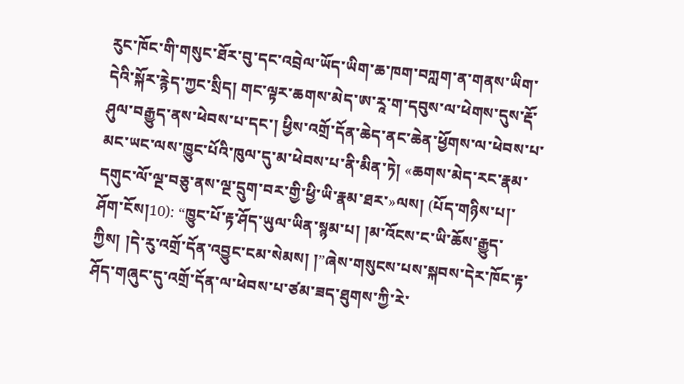རུང་ཁོང་གི་གསུང་ཐོར་བུ་དང་འབྲེལ་ཡོད་ཡིག་ཆ་ཁག་བཀླག་ན་གནས་ཡིག་དེའི་སྐོར་རྙེད་ཀྱང་སྲིད། གང་ལྟར་ཆགས་མེད་ཨ་རཱ་ག་དབུས་ལ་ཕེགས་དུས་རྡོ་ཤུལ་བརྒྱུད་ནས་ཕེབས་པ་དང་། ཕྱིས་འགྲོ་དོན་ཆེད་ནང་ཆེན་ཕྱོགས་ལ་ཕེབས་པ་མང་ཡང་ལས་ཁྱུང་པོའི་ཁུལ་དུ་མ་ཕེབས་པ་ནི་མིན་ཏེ། «ཆགས་མེད་རང་རྣམ་དགུང་ལོ་ལྔ་བཅུ་ནས་ལྔ་དྲུག་བར་གྱི་ཕྱི་ཡི་རྣམ་ཐར་»ལས། (པོད་གཉིས་པ།་ཤོག་ངོས།10): “ཁྱུང་པོ་རྟ་ཤོད་ཡུལ་ཡིན་སྙམ་པ། །མ་འོངས་ང་ཡི་ཆོས་རྒྱུད་ཀྱིས། །དེ་རུ་འགྲོ་དོན་འབྱུང་ངམ་སེམས། །”ཞེས་གསུངས་པས་སྐབས་དེར་ཁོང་རྟ་ཤོད་གཞུང་དུ་འགྲོ་དོན་ལ་ཕེབས་པ་ཙམ་ཟད་ཐུགས་ཀྱི་རེ་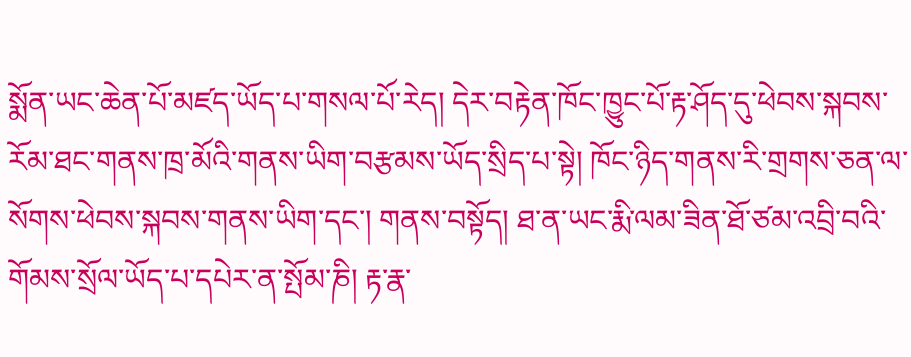སྨོན་ཡང་ཆེན་པོ་མཛད་ཡོད་པ་གསལ་པོ་རེད། དེར་བརྟེན་ཁོང་ཁྱུང་པོ་རྟ་ཤོད་དུ་ཕེབས་སྐབས་རོམ་ཐང་གནས་ཁྲ་མོའི་གནས་ཡིག་བརྩམས་ཡོད་སྲིད་པ་སྟེ། ཁོང་ཉིད་གནས་རི་གྲགས་ཅན་ལ་སོགས་ཕེབས་སྐབས་གནས་ཡིག་དང་། གནས་བསྟོད། ཐ་ན་ཡང་རྨི་ལམ་ཟིན་ཐོ་ཙམ་འབྲི་བའི་གོམས་སྲོལ་ཡོད་པ་དཔེར་ན་སྤོམ་ཎི། རྟ་རྣ་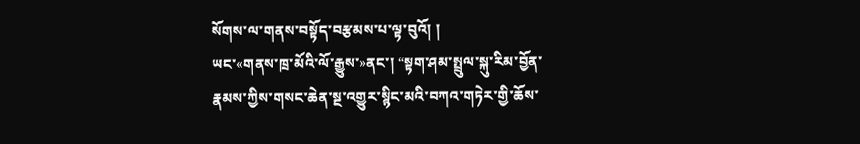སོགས་ལ་གནས་བསྟོད་བརྩམས་པ་ལྟ་བུའོ། །
ཡང་«གནས་ཁྲ་མོའི་ལོ་རྒྱུས་»ནང་། “སྟག་ཤམ་སྤྲུལ་སྐུ་རིམ་བྱོན་རྣམས་ཀྱིས་གསང་ཆེན་སྔ་འགྱུར་སྙིང་མའི་བཀའ་གཏེར་གྱི་ཆོས་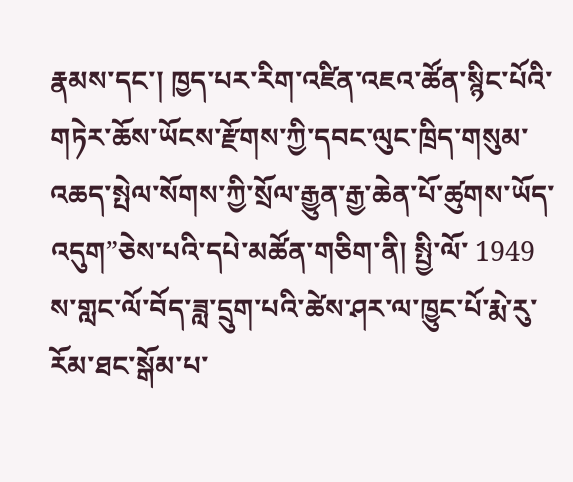རྣམས་དང་། ཁྱད་པར་རིག་འཛིན་འཇའ་ཚོན་སྙིང་པོའི་གཏེར་ཆོས་ཡོངས་རྫོགས་ཀྱི་དབང་ལུང་ཁྲིད་གསུམ་འཆད་སྤེལ་སོགས་ཀྱི་སྲོལ་རྒྱུན་རྒྱ་ཆེན་པོ་ཚུགས་ཡོད་འདུག”ཅེས་པའི་དཔེ་མཚོན་གཅིག་ནི། སྤྱི་ལོ་ 1949 ས་གླང་ལོ་བོད་ཟླ་དྲུག་པའི་ཚེས་ཤར་ལ་ཁྱུང་པོ་རྨེ་རུ་རོམ་ཐང་སྒོམ་པ་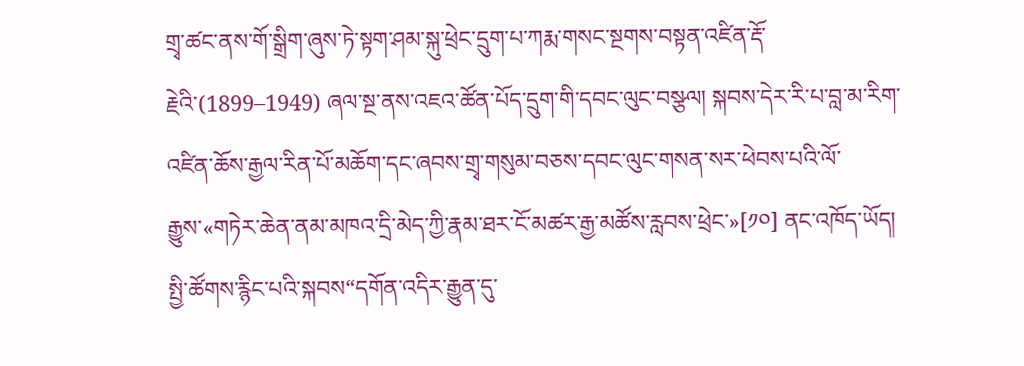གྲྭ་ཚང་ནས་གོ་སྒྲིག་ཞུས་ཏེ་སྟག་ཤམ་སྐུ་ཕྲེང་དྲུག་པ་ཀརྨ་གསང་སྔགས་བསྟན་འཛིན་རྡོ་རྗེའི་(1899–1949) ཞལ་སྔ་ནས་འཇའ་ཚོན་པོད་དྲུག་གི་དབང་ལུང་བསྩལ། སྐབས་དེར་རི་པ་བླ་མ་རིག་འཛིན་ཆོས་རྒྱལ་རིན་པོ་མཆོག་དང་ཞབས་གྲྭ་གསུམ་བཅས་དབང་ལུང་གསན་སར་ཕེབས་པའི་ལོ་རྒྱུས་«གཏེར་ཆེན་ནམ་མཁའ་དྲི་མེད་ཀྱི་རྣམ་ཐར་ངོ་མཚར་རྒྱ་མཚོས་རླབས་ཕྲེང་»[༡༠] ནང་འཁོད་ཡོད།
སྤྱི་ཚོགས་རྙིང་པའི་སྐབས“དགོན་འདིར་རྒྱུན་དུ་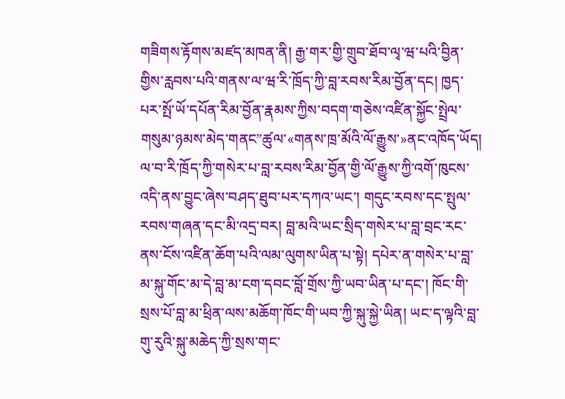གཟིགས་རྟོགས་མཛད་མཁན་ནི། རྒྱ་གར་གྱི་གྲུབ་ཐོབ་ལྭ་ཝ་པའི་བྱིན་གྱིས་རླབས་པའི་གནས་ལ་ཝ་རི་ཁྲོད་ཀྱི་བླ་རབས་རིམ་བྱོན་དང། ཁྱད་པར་སྤོ་ཡོ་དཔོན་རིམ་བྱོན་རྣམས་ཀྱིས་བདག་གཅེས་འཛིན་སྐྱོང་སྤྲེལ་གསུམ་ཉམས་མེད་གནང”ཚུལ་«གནས་ཁྲ་མོའི་ལོ་རྒྱུས་»ནང་འཁོད་ཡོད།
ལ་བ་རི་ཁྲོད་ཀྱི་གསེར་པ་བླ་རབས་རིམ་བྱོན་གྱི་ལོ་རྒྱུས་ཀྱི་འགོ་ཁུངས་འདི་ནས་བྱུང་ཞེས་བཤད་ཐུབ་པར་དཀའ་ཡང་། གདུང་རབས་དང་སྤུལ་རབས་གཞན་དང་མི་འདྲ་བར། བླ་མའི་ཡང་སྲིད་གསེར་པ་བླ་བྲང་རང་ནས་ངོས་འཛིན་ཆོག་པའི་ལམ་ལུགས་ཡིན་པ་སྟེ། དཔེར་ན་གསེར་པ་བླ་མ་སྐུ་གོང་མ་དེ་བླ་མ་ངག་དབང་བློ་གྲོས་ཀྱི་ཡབ་ཡིན་པ་དང་། ཁོང་གི་སྲས་པོ་བླ་མ་ཕྲིན་ལས་མཆོག་ཁོང་གི་ཡབ་ཀྱི་སྐུ་སྐྱེ་ཡིན། ཡང་ད་ལྟའི་བླ་གུ་རུའི་སྐུ་མཆེད་ཀྱི་སྲས་གང་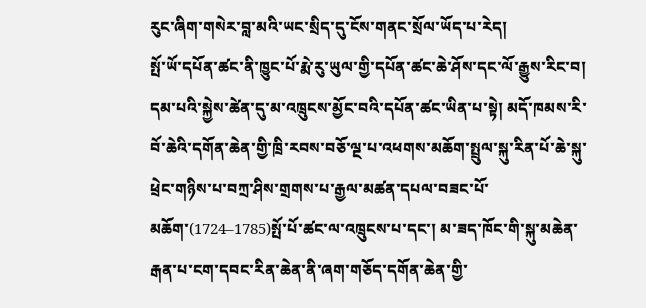རུང་ཞིག་གསེར་བླ་མའི་ཡང་སྲིད་དུ་ངོས་གནང་སྲོལ་ཡོད་པ་རེད།
སྤོ་ཡོ་དཔོན་ཚང་ནི་ཁྱུང་པོ་རྨེ་རུ་ཡུལ་གྱི་དཔོན་ཚང་ཆེ་ཤོས་དང་ལོ་རྒྱུས་རིང་བ། དམ་པའི་སྐྱེས་ཚེན་དུ་མ་འཁྲུངས་མྱོང་བའི་དཔོན་ཚང་ཡིན་པ་སྟེ། མདོ་ཁམས་རི་བོ་ཆེའི་དགོན་ཆེན་གྱི་ཁྲི་རབས་བཅོ་ལྔ་པ་འཕགས་མཆོག་སྤྲུལ་སྐུ་རིན་པོ་ཆེ་སྐུ་ཕྲེང་གཉིས་པ་བཀྲ་ཤིས་གྲགས་པ་རྒྱལ་མཚན་དཔལ་བཟང་པོ་མཆོག་(1724–1785)སྤོ་པོ་ཚང་ལ་འཁྲུངས་པ་དང་། མ་ཟད་ཁོང་གི་སྐུ་མཆེན་རྒན་པ་ངག་དབང་རིན་ཆེན་ནི་ཞག་གཅོད་དགོན་ཆེན་གྱི་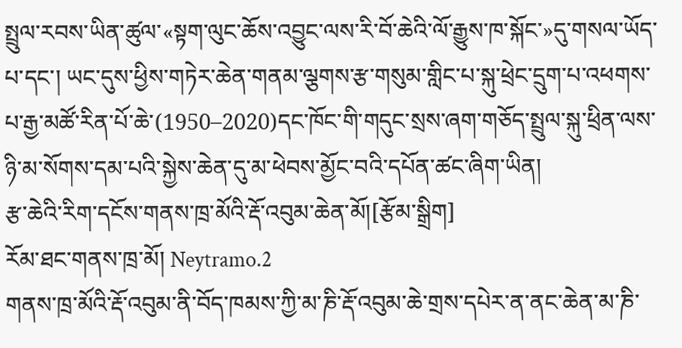སྤྲུལ་རབས་ཡིན་ཚུལ་«སྟག་ལུང་ཆོས་འབྱུང་ལས་རི་བོ་ཆེའི་ལོ་རྒྱུས་ཁ་སྐོང་»དུ་གསལ་ཡོད་པ་དང་། ཡང་དུས་ཕྱིས་གཏེར་ཆེན་གནམ་ལྕགས་རྩ་གསུམ་གླིང་པ་སྐུ་ཕྲེང་དྲུག་པ་འཕགས་པ་རྒྱ་མཚོ་རིན་པོ་ཆེ་(1950–2020)དང་ཁོང་གི་གདུང་སྲས་ཞག་གཅོད་སྤྲུལ་སྐུ་ཕྲིན་ལས་ཉི་མ་སོགས་དམ་པའི་སྐྱེས་ཆེན་དུ་མ་ཕེབས་མྱོང་བའི་དཔོན་ཚང་ཞིག་ཡིན།
རྩ་ཆེའི་རིག་དངོས་གནས་ཁྲ་མོའི་རྡོ་འབུམ་ཆེན་མོ།[རྩོམ་སྒྲིག]
ཪོམ་ཐང་གནས་ཁྲ་མོ། Neytramo.2
གནས་ཁྲ་མོའི་རྡོ་འབུམ་ནི་བོད་ཁམས་ཀྱི་མ་ཎི་རྡོ་འབུམ་ཆེ་གྲས་དཔེར་ན་ནང་ཆེན་མ་ཎི་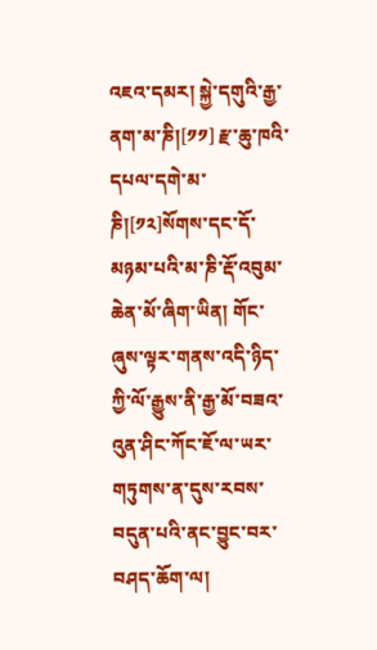འཇའ་དམར། སྐྱེ་དགུའི་རྒྱ་ནག་མ་ཎི།[༡༡] རྫ་ཆུ་ཁའི་དཔལ་དགེ་མ་ཎི།[༡༢]སོགས་དང་དོ་མཉམ་པའི་མ་ཎི་རྡོ་འབུམ་ཆེན་མོ་ཞིག་ཡིན། གོང་ཞུས་ལྟར་གནས་འདི་ཉིད་ཀྱི་ལོ་རྒྱུས་ནི་རྒྱ་མོ་བཟའ་འུན་ཤིང་ཀོང་ཇོ་ལ་ཡར་གཏུགས་ན་དུས་རབས་བདུན་པའི་ནང་བྱུང་བར་བཤད་ཆོག་ལ།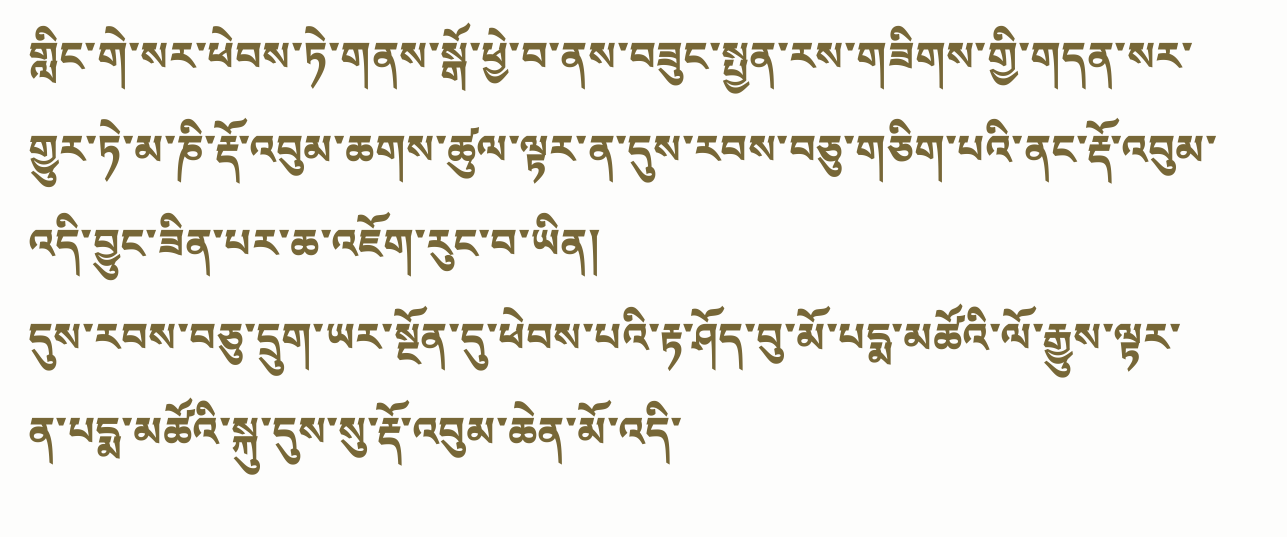གླིང་གེ་སར་ཕེབས་ཏེ་གནས་སྒོ་ཕྱེ་བ་ནས་བཟུང་སྤྱན་རས་གཟིགས་གྱི་གདན་སར་གྱུར་ཏེ་མ་ཎི་རྡོ་འབུམ་ཆགས་ཚུལ་ལྟར་ན་དུས་རབས་བཅུ་གཅིག་པའི་ནང་རྡོ་འབུམ་འདི་བྱུང་ཟིན་པར་ཆ་འཇོག་རུང་བ་ཡིན།
དུས་རབས་བཅུ་དྲུག་ཡར་སྔོན་དུ་ཕེབས་པའི་རྟ་ཤོད་བུ་མོ་པདྨ་མཚོའི་ལོ་རྒྱུས་ལྟར་ན་པདྨ་མཚོའི་སྐུ་དུས་སུ་རྡོ་འབུམ་ཆེན་མོ་འདི་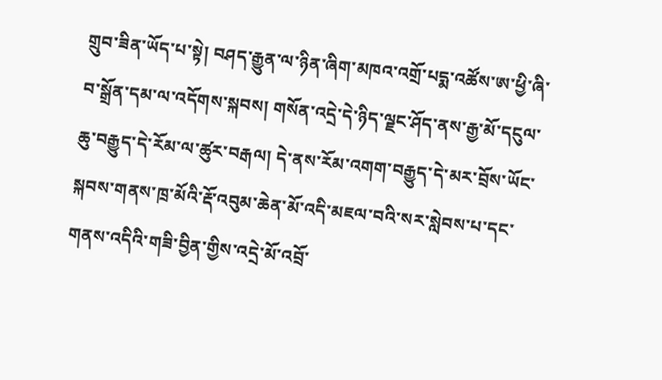གྲུབ་ཟིན་ཡོད་པ་སྟེ། བཤད་རྒྱུན་ལ་ཉིན་ཞིག་མཁའ་འགྲོ་པདྨ་འཚོས་ཨ་ཕྱི་ཞི་བ་སྒྲོན་དམ་ལ་འདོགས་སྐབས། གསོན་འདྲེ་དེ་ཉིད་ལྗང་ཤོད་ནས་རྒྱ་མོ་དངུལ་ཆུ་བརྒྱུད་དེ་རོམ་ལ་ཚུར་བརྒལ། དེ་ནས་རོམ་འགག་བརྒྱུད་དེ་མར་བྲོས་ཡོང་སྐབས་གནས་ཁྲ་མོའི་རྡོ་འབུམ་ཆེན་མོ་འདི་མཇལ་བའི་སར་སླེབས་པ་དང་གནས་འདིའི་གཟི་བྱིན་གྱིས་འདྲེ་མོ་འབྲོ་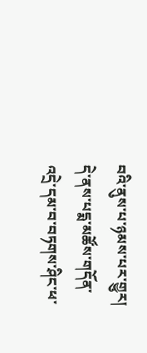བའི་ནུས་པ་ཉམས་པར་གྱུར། དེ་ནས་པདྨ་མཚོས་གདོན་འདྲེ་དམ་བ་བཏགས་ཤིང་ཕ་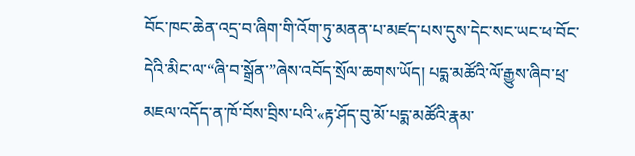བོང་ཁང་ཆེན་འདྲ་བ་ཞིག་གི་འོག་ཏུ་མནན་པ་མཛད་པས་དུས་དེང་སང་ཡང་ཕ་བོང་དེའི་མིང་ལ་“ཞི་བ་སྒྲོན་”ཞེས་འབོད་སྲོལ་ཆགས་ཡོད། པདྨ་མཚོའི་ལོ་རྒྱུས་ཞིབ་ཕྲ་མཇལ་འདོད་ན་ཁོ་བོས་བྲིས་པའི་«རྟ་ཤོད་བུ་མོ་པདྨ་མཚོའི་རྣམ་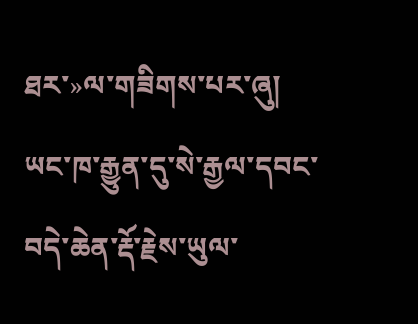ཐར་»ལ་གཟིགས་པར་ཞུ།
ཡང་ཁ་རྒྱུན་དུ་སེ་རྒྱལ་དབང་བདེ་ཆེན་རྡོ་རྗེས་ཡུལ་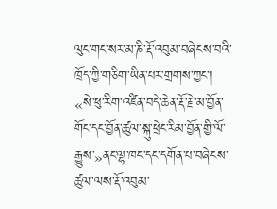ལུང་གང་སར་མ་ཎི་རྡོ་འབུམ་བཞེངས་བའི་ཁྲོད་ཀྱི་གཅིག་ཡིན་པར་གྲགས་ཀྱང་། «སེ་ཕུ་རིག་འཛིན་བདེ་ཆེན་རྡོ་རྗེ་མ་བྱོན་གོང་དང་བྱོན་ཚུལ་སྐུ་ཕྲེང་རིམ་བྱོན་གྱི་ལོ་རྒྱུས་»ནང་ལྷ་ཁང་དང་དགོན་པ་བཞེངས་ཚུལ་ལས་རྡོ་འབུམ་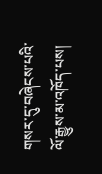གསར་དུ་བཞེངས་པའི་ལོ་རྒྱུས་མ་འཁོད་པས།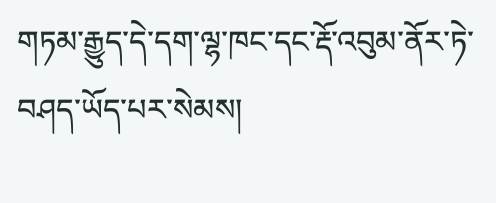གཏམ་རྒྱུད་དེ་དག་ལྷ་ཁང་དང་རྡོ་འབུམ་ནོར་ཏེ་བཤད་ཡོད་པར་སེམས།